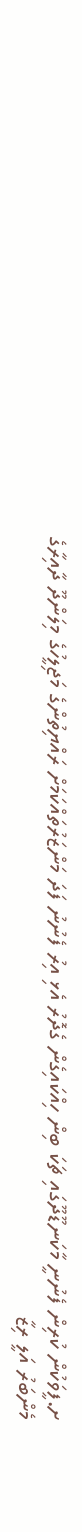ށ.ފީވަކުން ކުރިން ފެނުނީ މާކަނޑޫދޫގައި ޗަކަ ބިން ހިއްކައިގެން ގެދޮރު އެޅި އިރު ފެނުނު ފަދަ މަންޒަރުތައްކަމަށް ރައްޔިތުންގެ މަޖިލީހުގެ މިލަންދޫ ދާއިރާގެ މެންބަރު އަލީ ރިޒާ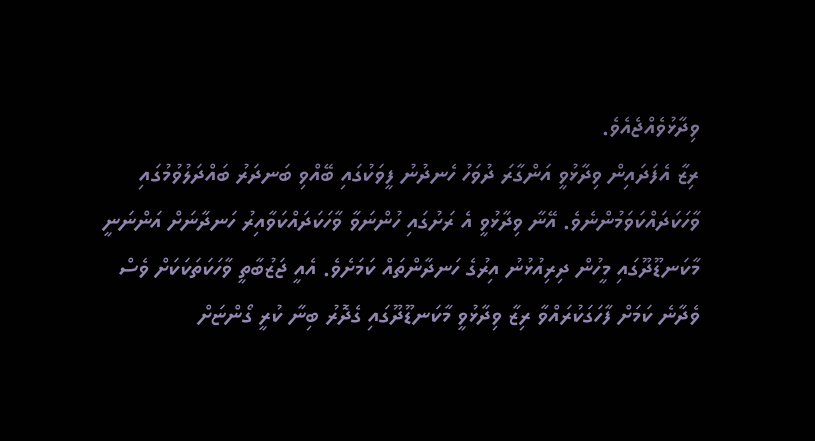ވިދާޅުވެއްޖެއެވެ.
ރިޒާ އެފަދައިން ވިދާޅުވީ އަންގާރަ ދުވަހު ހެނދުނު ފީވަކުގައި ބޭއްވި ބަނދަރު ބައްދަލުވުމުގައި ވާހަކަދައްކަވަމުންނެވެ. އޭނާ ވިދާޅުވީ އެ ރަށުގައި ހުންނަވާ ވާހަކަދައްކަވާއިރު ހަނދާނަށް އަންނަނީ މާކަނޑޫދޫގައި މީހުން ދިރިއުޅުނު އިރުގެ ހަނދާންތައް ކަމަށެވެ. އެއީ ޖަޒުބާތީ ވާހަކަތަކަކަށް ވެސް ވެދާނެ ކަމަށް ފާހަގަކުރައްވާ ރިޒާ ވިދާޅުވީ މާކަނޑޫދޫގައި ގެދޮރު ބިނާ ކުރީ ގޯންޏަށް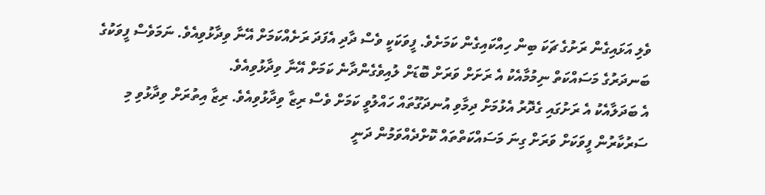ވެލި އަޅައިގެން ރަށުގެ ޗަކަ ބިން ހިއްކައިގެން ކަމަށެވެ. ފީވަކަކީ ވެސް ދާދި އެފަދަ ރަށެއްކަމަށް އޭނާ ވިދާޅުވިއެވެ. ނަމަވެސް ފީވަކުގެ ބަނދަރުގެ މަސައްކަތް ނިމުމާއެކު އެ ރަށަށް ވަރަށް ބޮޑަށް ލުއިވެގެންދާނެ ކަމަށް އޭނާ ވިދާޅުވިއެވެ.
އެ ބަދަލާއެކު އެ ރަށުގައި ގެދޮރު އެޅުމަށް ދިމާވި އުނދަގޫތައް ހައްލުވީ ކަމަށް ވެސް ރިޒާ ވިދާޅުވިއެވެ. ރިޒާ އިތުރަށް ވިދާޅުވި މި ސަރުކާރުން ފީވަކަށް ވަރަށް ގިނަ މަސައްކަތްތައް ކޮށްދެއްވަމުން ދަނީ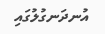އުނދަނގުލުގައި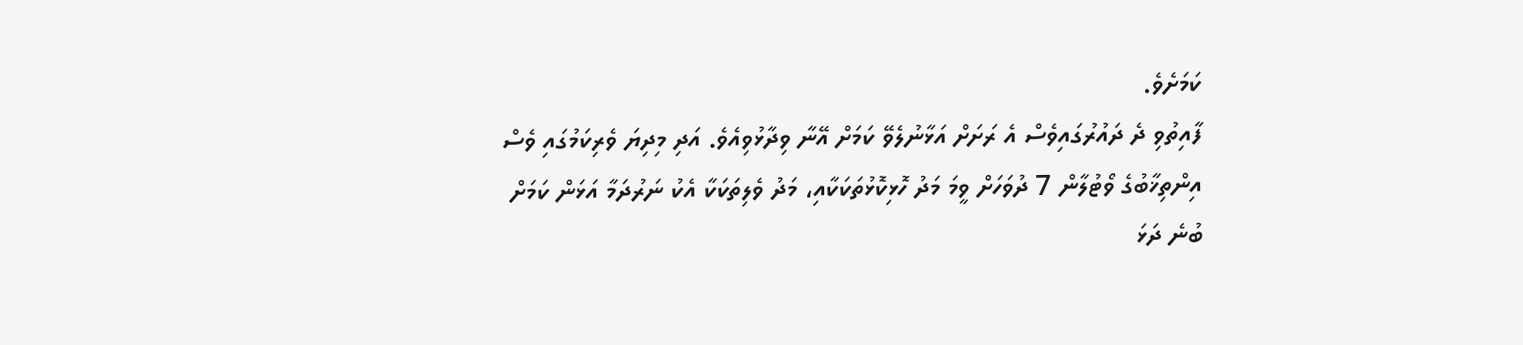ކަމަށެވެ.
ފާއިތުވި ދެ ދައުރުގައިވެސް އެ ރަށަށް އަޅާނުލެވޭ ކަމަށް އޭނާ ވިދާޅުވިއެވެ. އަދި މިދިޔަ ވެރިކަމުގައި ވެސް އިންތިޚާބުގެ ވޯޓުލާން 7 ދުވަހަށް ވީމަ މަދު ހޮޅިކޮޅުތަކަކާއި، މަދު ވެލިތަކަކާ އެކު ނަރުދަމާ އަޅަން ކަމަށް ބުނެ ދަޅަ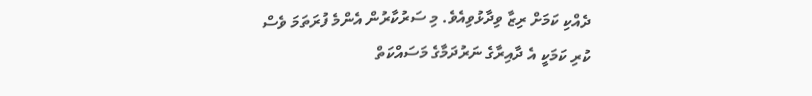ދެއްކި ކަމަށް ރިޒާ ވިދާޅުވިއެވެ. މި ސަރުކާރުން އެންމެ ފުރަތަމަ ވެސް ކުރި ކަމަކީ އެ ދާއިރާގެ ނަރުދަމާގެ މަސައްކަތް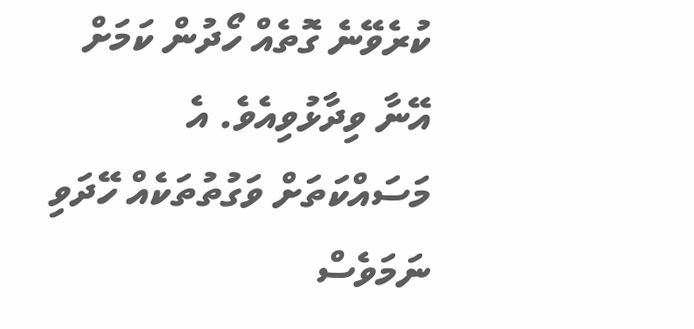ކުރެވޭނެ ގޮތެއް ހޯދުން ކަމަށް އޭނާ ވިދާޅުވިއެވެ. އެ މަސައްކަތަށް ވަގުތުތަކެއް ހޭދަވި ނަމަވެސް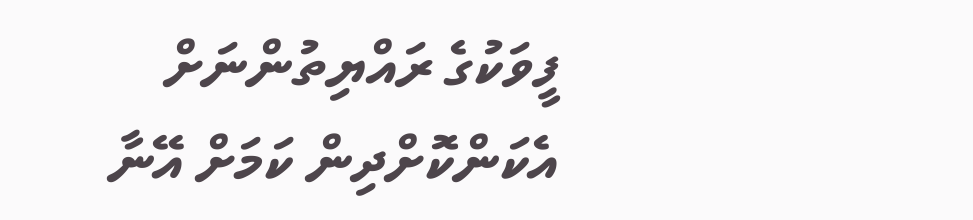ފީވަކުގެ ރައްޔިތުންނަށް އެކަންކޮށްދިން ކަމަށް އޭނާ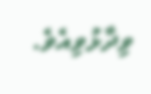ވިދާޅުވިއެވެ.